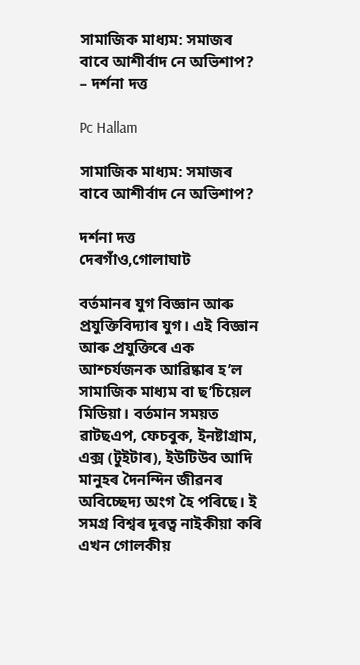সামাজিক মাধ্যম: সমাজৰ বাবে আশীৰ্বাদ নে অভিশাপ? – দর্শনা দত্ত

Pc Hallam

সামাজিক মাধ্যম: সমাজৰ বাবে আশীৰ্বাদ নে অভিশাপ?

দর্শনা দত্ত
দেৰগাঁও,গোলাঘাট

বৰ্তমানৰ যুগ বিজ্ঞান আৰু প্ৰযুক্তিবিদ্যাৰ যুগ। এই বিজ্ঞান আৰু প্ৰযুক্তিৰে এক আশ্চৰ্যজনক আৱিষ্কাৰ হ’ল সামাজিক মাধ্যম বা ছ’চিয়েল মিডিয়া। বৰ্তমান সময়ত ৱাটছএপ, ফেচবুক, ইনষ্টাগ্ৰাম, এক্স (টুইটাৰ), ইউটিউব আদি মানুহৰ দৈনন্দিন জীৱনৰ অবিচ্ছেদ্য অংগ হৈ পৰিছে। ই সমগ্ৰ বিশ্বৰ দূৰত্ব নাইকীয়া কৰি এখন গোলকীয়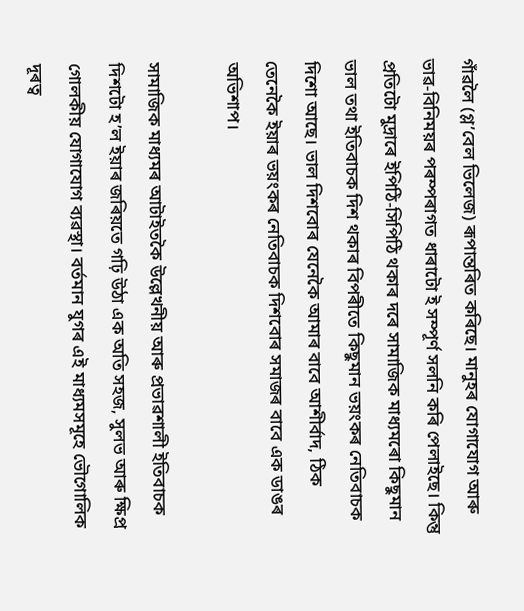গাঁৱলৈ (গ্ল’বেল ভিলেজ) ৰূপান্তৰিত কৰিছে। মানুহৰ যোগাযোগ আৰু ভাৱ-বিনিময়ৰ পৰম্পৰাগত ধাৰাটো ই সম্পূৰ্ণ সলনি কৰি পেলাইছে। কিন্তু প্ৰতিটো মুদ্ৰাৰে ইপিঠি-সিপিঠি থকাৰ দৰে সামাজিক মাধ্যমৰো কিছুমান ভাল তথা ইতিবাচক দিশ থকাৰ বিপৰীতে কিছুমান ভয়ংকৰ নেতিবাচক দিশো আছে। ভাল দিশবোৰ যেনেকৈ আমাৰ বাবে আশীৰ্বাদ, ঠিক তেনেকৈ ইয়াৰ ভয়ংকৰ নেতিবাচক দিশবোৰ সমাজৰ বাবে এক ডাঙৰ অভিশাপ।

সামাজিক মাধ্যমৰ আটাইতকৈ উল্লেখনীয় আৰু প্ৰভাৱশালী ইতিবাচক দিশটো হ’ল ইয়াৰ জৰিয়তে গঢ়ি উঠা এক অতি সহজ, সুলভ আৰু ক্ষিপ্ৰ গোলকীয় যোগাযোগ ব্যৱস্থা। বৰ্তমান যুগৰ এই মাধ্যমসমূহে ভৌগোলিক দূৰত্ব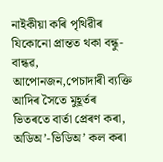নাইকীয়া কৰি পৃথিৱীৰ যিকোনো প্ৰান্তত থকা বন্ধু-বান্ধৱ, আপোনজন,পেচাদাৰী ব্যক্তি আদিৰ সৈতে মুহূৰ্তৰ ভিতৰতে বাৰ্তা প্ৰেৰণ কৰা, অডিঅ’-ভিডিঅ’ কল কৰা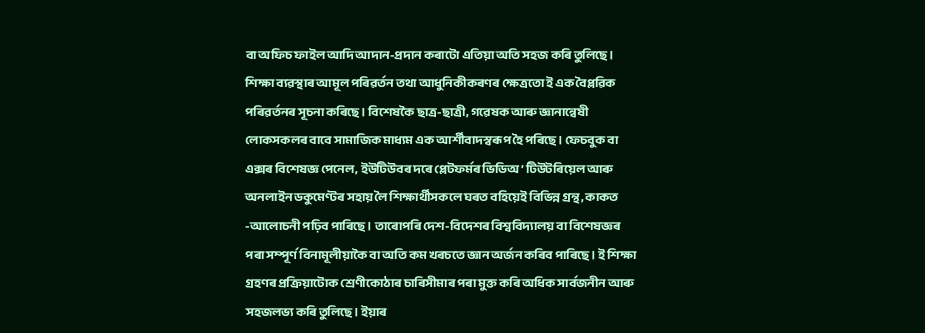বা অফিচ ফাইল আদি আদান-প্ৰদান কৰাটো এতিয়া অতি সহজ কৰি তুলিছে। শিক্ষা ব্যৱস্থাৰ আমূল পৰিৱৰ্তন তথা আধুনিকীকৰণৰ ক্ষেত্ৰতো ই এক বৈপ্লৱিক পৰিৱৰ্তনৰ সূচনা কৰিছে। বিশেষকৈ ছাত্ৰ-ছাত্ৰী, গৱেষক আৰু জ্ঞানান্বেষী লোকসকলৰ বাবে সামাজিক মাধ্যম এক আৰ্শীবাদস্বৰূপ হৈ পৰিছে। ফেচবুক বা এক্সৰ বিশেষজ্ঞ পেনেল, ইউটিউবৰ দৰে প্লেটফৰ্মৰ ভিডিঅ’ টিউটৰিয়েল আৰু অনলাইন ডকুমেণ্টৰ সহায় লৈ শিক্ষাৰ্থীসকলে ঘৰত বহিয়েই বিভিন্ন গ্ৰন্থ, কাকত -আলোচনী পঢ়িব পাৰিছে। তাৰোপৰি দেশ-বিদেশৰ বিশ্ববিদ্যালয় বা বিশেষজ্ঞৰ পৰা সম্পূৰ্ণ বিনামূলীয়াকৈ বা অতি কম খৰচতে জ্ঞান অৰ্জন কৰিব পাৰিছে। ই শিক্ষা গ্ৰহণৰ প্ৰক্ৰিয়াটোক শ্ৰেণীকোঠাৰ চাৰিসীমাৰ পৰা মুক্ত কৰি অধিক সাৰ্বজনীন আৰু সহজলভ্য কৰি তুলিছে। ইয়াৰ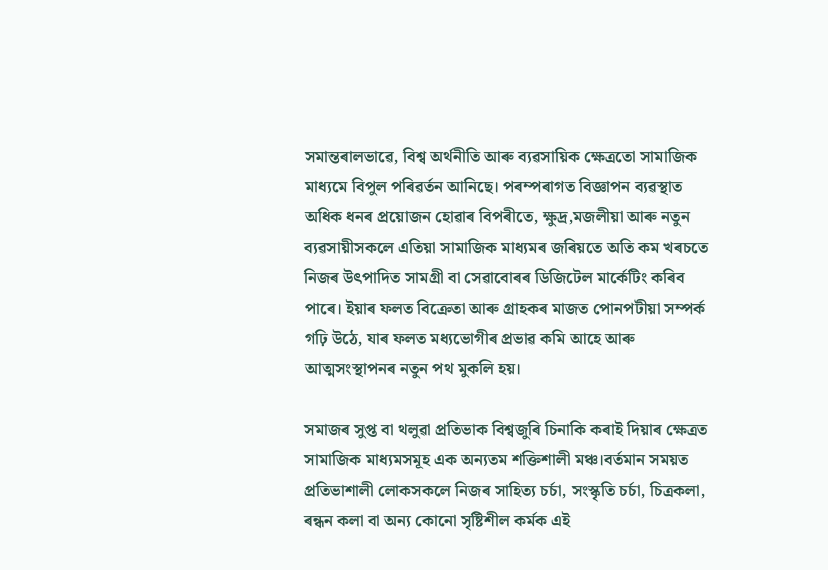সমান্তৰালভাৱে, বিশ্ব অৰ্থনীতি আৰু ব্যৱসায়িক ক্ষেত্ৰতো সামাজিক মাধ্যমে বিপুল পৰিৱৰ্তন আনিছে। পৰম্পৰাগত বিজ্ঞাপন ব্যৱস্থাত অধিক ধনৰ প্ৰয়োজন হোৱাৰ বিপৰীতে, ক্ষুদ্ৰ,মজলীয়া আৰু নতুন ব্যৱসায়ীসকলে এতিয়া সামাজিক মাধ্যমৰ জৰিয়তে অতি কম খৰচতে নিজৰ উৎপাদিত সামগ্ৰী বা সেৱাবোৰৰ ডিজিটেল মাৰ্কেটিং কৰিব পাৰে। ইয়াৰ ফলত বিক্ৰেতা আৰু গ্ৰাহকৰ মাজত পোনপটীয়া সম্পৰ্ক গঢ়ি উঠে, যাৰ ফলত মধ্যভোগীৰ প্ৰভাৱ কমি আহে আৰু আত্মসংস্থাপনৰ নতুন পথ মুকলি হয়।

সমাজৰ সুপ্ত বা থলুৱা প্ৰতিভাক বিশ্বজুৰি চিনাকি কৰাই দিয়াৰ ক্ষেত্ৰত সামাজিক মাধ্যমসমূহ এক অন্যতম শক্তিশালী মঞ্চ।বৰ্তমান সময়ত প্ৰতিভাশালী লোকসকলে নিজৰ সাহিত্য চৰ্চা, সংস্কৃতি চৰ্চা, চিত্ৰকলা, ৰন্ধন কলা বা অন্য কোনো সৃষ্টিশীল কৰ্মক এই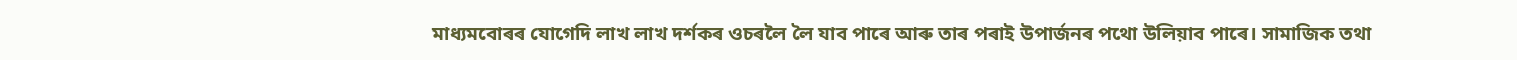মাধ্যমবোৰৰ যোগেদি লাখ লাখ দৰ্শকৰ ওচৰলৈ লৈ যাব পাৰে আৰু তাৰ পৰাই উপাৰ্জনৰ পথো উলিয়াব পাৰে। সামাজিক তথা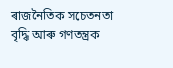ৰাজনৈতিক সচেতনতা বৃদ্ধি আৰু গণতন্ত্ৰক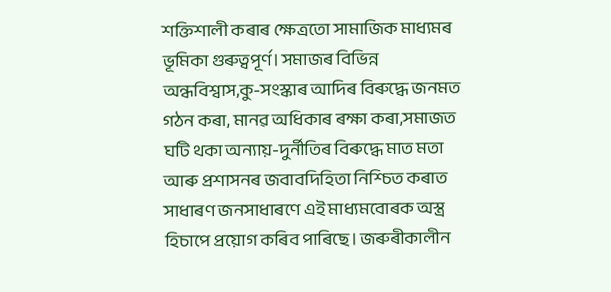শক্তিশালী কৰাৰ ক্ষেত্ৰতো সামাজিক মাধ্যমৰ ভূমিকা গুৰুত্বপূৰ্ণ। সমাজৰ বিভিন্ন অন্ধবিশ্বাস,কু-সংস্কাৰ আদিৰ বিৰুদ্ধে জনমত গঠন কৰা, মানৱ অধিকাৰ ৰক্ষা কৰা,সমাজত ঘটি থকা অন্যায়-দুৰ্নীতিৰ বিৰুদ্ধে মাত মতা আৰু প্ৰশাসনৰ জবাবদিহিতা নিশ্চিত কৰাত সাধাৰণ জনসাধাৰণে এই মাধ্যমবোৰক অস্ত্ৰ হিচাপে প্ৰয়োগ কৰিব পাৰিছে। জৰুৰীকালীন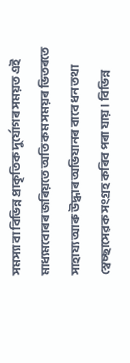সমস্যা বা বিভিন্ন প্ৰাকৃতিক দুৰ্যোগৰ সময়ত এই মাধ্যমবোৰৰ জৰিয়তে অতি কম সময়ৰ ভিতৰতে সাহায্য আৰু উদ্ধাৰ অভিযানৰ বাবে ধন তথা স্বেচ্ছাসেৱক সংগ্ৰহ কৰিব পৰা যায়। বিভিন্ন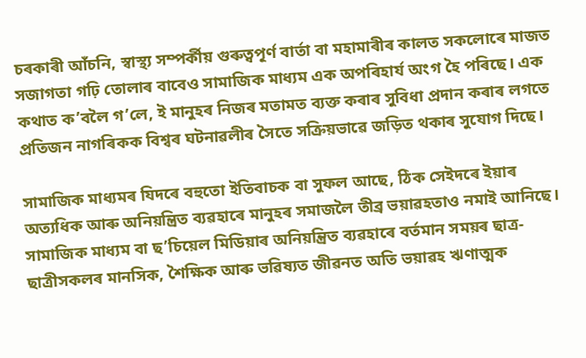চৰকাৰী আঁচনি, স্বাস্থ্য সম্পৰ্কীয় গুৰুত্বপূৰ্ণ বাৰ্তা বা মহামাৰীৰ কালত সকলোৰে মাজত সজাগতা গঢ়ি তোলাৰ বাবেও সামাজিক মাধ্যম এক অপৰিহাৰ্য অংগ হৈ পৰিছে। এক কথাত ক’বলৈ গ’লে, ই মানুহৰ নিজৰ মতামত ব্যক্ত কৰাৰ সুবিধা প্ৰদান কৰাৰ লগতে প্ৰতিজন নাগৰিকক বিশ্বৰ ঘটনাৱলীৰ সৈতে সক্ৰিয়ভাৱে জড়িত থকাৰ সুযোগ দিছে।

সামাজিক মাধ্যমৰ যিদৰে বহুতো ইতিবাচক বা সুফল আছে, ঠিক সেইদৰে ইয়াৰ অত্যধিক আৰু অনিয়ন্ত্ৰিত ব্যৱহাৰে মানুহৰ সমাজলৈ তীব্ৰ ভয়াৱহতাও নমাই আনিছে। সামাজিক মাধ্যম বা ছ’চিয়েল মিডিয়াৰ অনিয়ন্ত্ৰিত ব্যৱহাৰে বৰ্তমান সময়ৰ ছাত্ৰ-ছাত্ৰীসকলৰ মানসিক, শৈক্ষিক আৰু ভৱিষ্যত জীৱনত অতি ভয়াৱহ ঋণাত্মক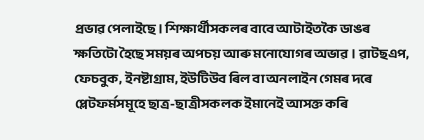প্ৰভাৱ পেলাইছে। শিক্ষাৰ্থীসকলৰ বাবে আটাইতকৈ ডাঙৰ ক্ষতিটো হৈছে সময়ৰ অপচয় আৰু মনোযোগৰ অভাৱ। ৱাটছএপ, ফেচবুক, ইনষ্টাগ্ৰাম, ইউটিউব ৰিল বা অনলাইন গেমৰ দৰে প্লেটফৰ্মসমূহে ছাত্ৰ-ছাত্ৰীসকলক ইমানেই আসক্ত কৰি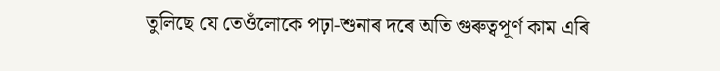তুলিছে যে তেওঁলোকে পঢ়া-শুনাৰ দৰে অতি গুৰুত্বপূৰ্ণ কাম এৰি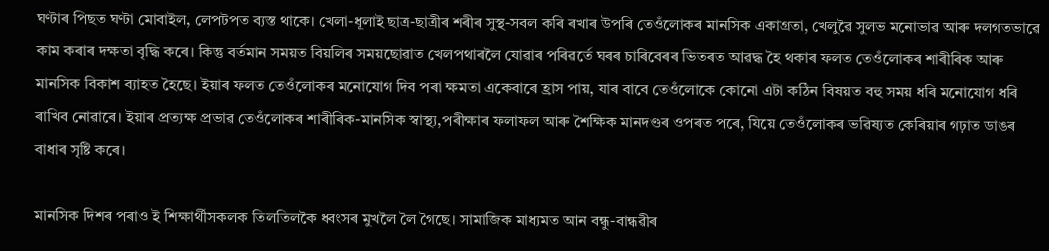ঘণ্টাৰ পিছত ঘণ্টা মোবাইল, লেপটপত ব্যস্ত থাকে। খেলা-ধূলাই ছাত্ৰ-ছাত্ৰীৰ শৰীৰ সুস্থ-সবল কৰি ৰখাৰ উপৰি তেওঁলোকৰ মানসিক একাগ্ৰতা, খেলুৱৈ সুলভ মনোভাৱ আৰু দলগতভাৱে কাম কৰাৰ দক্ষতা বৃদ্ধি কৰে। কিন্তু বৰ্তমান সময়ত বিয়লিৰ সময়ছোৱাত খেলপথাৰলৈ যোৱাৰ পৰিৱৰ্তে ঘৰৰ চাৰিবেৰৰ ভিতৰত আৱদ্ধ হৈ থকাৰ ফলত তেওঁলোকৰ শাৰীৰিক আৰু মানসিক বিকাশ ব্যাহত হৈছে। ইয়াৰ ফলত তেওঁলোকৰ মনোযোগ দিব পৰা ক্ষমতা একেবাৰে হ্ৰাস পায়, যাৰ বাবে তেওঁলোকে কোনো এটা কঠিন বিষয়ত বহু সময় ধৰি মনোযোগ ধৰি ৰাখিব নোৱাৰে। ইয়াৰ প্ৰত্যক্ষ প্ৰভাৱ তেওঁলোকৰ শাৰীৰিক-মানসিক স্বাস্থ্য,পৰীক্ষাৰ ফলাফল আৰু শৈক্ষিক মানদণ্ডৰ ওপৰত পৰে, যিয়ে তেওঁলোকৰ ভৱিষ্যত কেৰিয়াৰ গঢ়াত ডাঙৰ বাধাৰ সৃষ্টি কৰে।

মানসিক দিশৰ পৰাও ই শিক্ষাৰ্থীসকলক তিলতিলকৈ ধ্বংসৰ মুখলৈ লৈ গৈছে। সামাজিক মাধ্যমত আন বন্ধু-বান্ধৱীৰ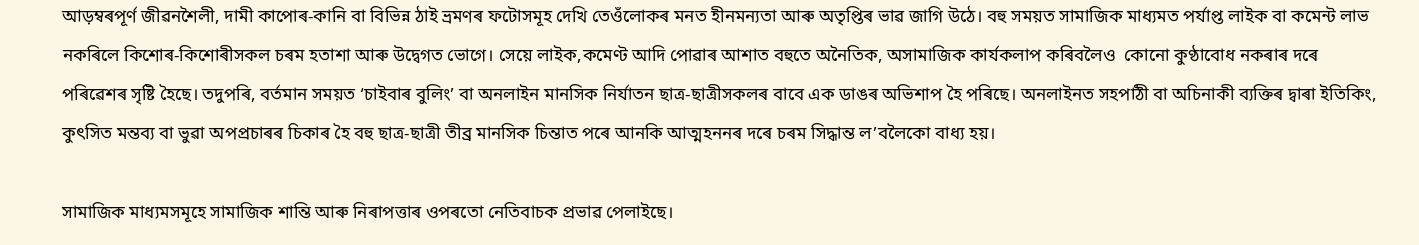আড়ম্বৰপূৰ্ণ জীৱনশৈলী, দামী কাপোৰ-কানি বা বিভিন্ন ঠাই ভ্ৰমণৰ ফটোসমূহ দেখি তেওঁলোকৰ মনত হীনমন্যতা আৰু অতৃপ্তিৰ ভাৱ জাগি উঠে। বহু সময়ত সামাজিক মাধ্যমত পৰ্যাপ্ত লাইক বা কমেন্ট লাভ নকৰিলে কিশোৰ-কিশোৰীসকল চৰম হতাশা আৰু উদ্বেগত ভোগে। সেয়ে লাইক,কমেণ্ট আদি পোৱাৰ আশাত বহুতে অনৈতিক, অসামাজিক কাৰ্যকলাপ কৰিবলৈও  কোনো কুণ্ঠাবোধ নকৰাৰ দৰে পৰিৱেশৰ সৃষ্টি হৈছে। তদুপৰি, বৰ্তমান সময়ত ‘চাইবাৰ বুলিং’ বা অনলাইন মানসিক নিৰ্যাতন ছাত্ৰ-ছাত্ৰীসকলৰ বাবে এক ডাঙৰ অভিশাপ হৈ পৰিছে। অনলাইনত সহপাঠী বা অচিনাকী ব্যক্তিৰ দ্বাৰা ইতিকিং, কুৎসিত মন্তব্য বা ভুৱা অপপ্ৰচাৰৰ চিকাৰ হৈ বহু ছাত্ৰ-ছাত্ৰী তীব্ৰ মানসিক চিন্তাত পৰে আনকি আত্মহননৰ দৰে চৰম সিদ্ধান্ত ল’বলৈকো বাধ্য হয়।

সামাজিক মাধ্যমসমূহে সামাজিক শান্তি আৰু নিৰাপত্তাৰ ওপৰতো নেতিবাচক প্ৰভাৱ পেলাইছে।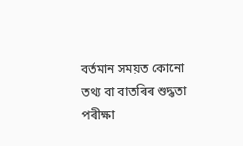বৰ্তমান সময়ত কোনো তথ্য বা বাতৰিৰ শুদ্ধতা পৰীক্ষা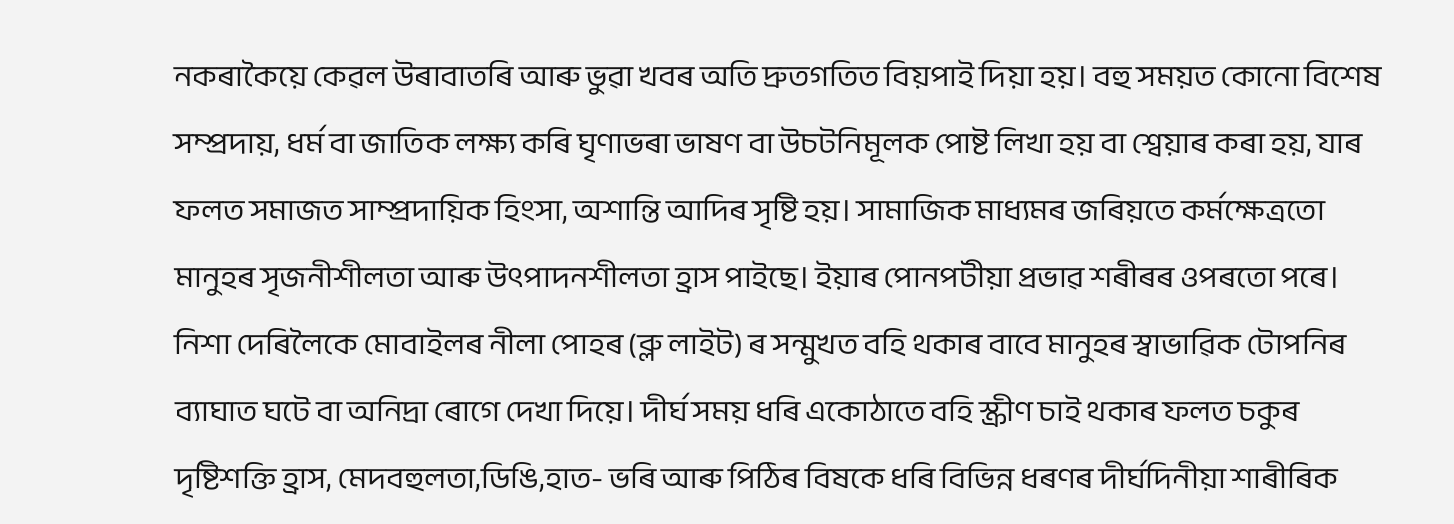নকৰাকৈয়ে কেৱল উৰাবাতৰি আৰু ভুৱা খবৰ অতি দ্ৰুতগতিত বিয়পাই দিয়া হয়। বহু সময়ত কোনো বিশেষ সম্প্ৰদায়, ধৰ্ম বা জাতিক লক্ষ্য কৰি ঘৃণাভৰা ভাষণ বা উচটনিমূলক পোষ্ট লিখা হয় বা শ্বেয়াৰ কৰা হয়, যাৰ ফলত সমাজত সাম্প্ৰদায়িক হিংসা, অশান্তি আদিৰ সৃষ্টি হয়। সামাজিক মাধ্যমৰ জৰিয়তে কৰ্মক্ষেত্ৰতো মানুহৰ সৃজনীশীলতা আৰু উৎপাদনশীলতা হ্ৰাস পাইছে। ইয়াৰ পোনপটীয়া প্ৰভাৱ শৰীৰৰ ওপৰতো পৰে। নিশা দেৰিলৈকে মোবাইলৰ নীলা পোহৰ (ব্লু লাইট) ৰ সন্মুখত বহি থকাৰ বাবে মানুহৰ স্বাভাৱিক টোপনিৰ ব্যাঘাত ঘটে বা অনিদ্ৰা ৰোগে দেখা দিয়ে। দীৰ্ঘ সময় ধৰি একোঠাতে বহি স্ক্ৰীণ চাই থকাৰ ফলত চকুৰ দৃষ্টিশক্তি হ্ৰাস, মেদবহুলতা,ডিঙি,হাত- ভৰি আৰু পিঠিৰ বিষকে ধৰি বিভিন্ন ধৰণৰ দীৰ্ঘদিনীয়া শাৰীৰিক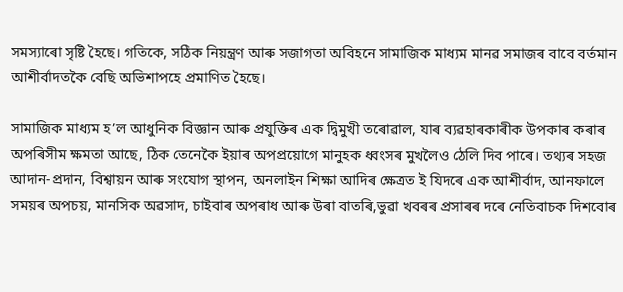সমস্যাৰো সৃষ্টি হৈছে। গতিকে, সঠিক নিয়ন্ত্ৰণ আৰু সজাগতা অবিহনে সামাজিক মাধ্যম মানৱ সমাজৰ বাবে বৰ্তমান আশীৰ্বাদতকৈ বেছি অভিশাপহে প্ৰমাণিত হৈছে।

সামাজিক মাধ্যম হ’ল আধুনিক বিজ্ঞান আৰু প্ৰযুক্তিৰ এক দ্বিমুখী তৰোৱাল, যাৰ ব্যৱহাৰকাৰীক উপকাৰ কৰাৰ অপৰিসীম ক্ষমতা আছে, ঠিক তেনেকৈ ইয়াৰ অপপ্ৰয়োগে মানুহক ধ্বংসৰ মুখলৈও ঠেলি দিব পাৰে। তথ্যৰ সহজ আদান-প্ৰদান, বিশ্বায়ন আৰু সংযোগ স্থাপন, অনলাইন শিক্ষা আদিৰ ক্ষেত্ৰত ই যিদৰে এক আশীৰ্বাদ, আনফালে সময়ৰ অপচয়, মানসিক অৱসাদ, চাইবাৰ অপৰাধ আৰু উৰা বাতৰি,ভুৱা খবৰৰ প্ৰসাৰৰ দৰে নেতিবাচক দিশবোৰ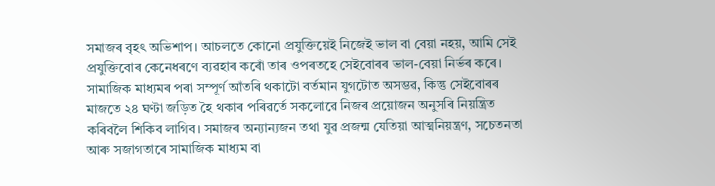সমাজৰ বৃহৎ অভিশাপ। আচলতে কোনো প্ৰযুক্তিয়েই নিজেই ভাল বা বেয়া নহয়, আমি সেই প্ৰযুক্তিবোৰ কেনেধৰণে ব্যৱহাৰ কৰোঁ তাৰ ওপৰতহে সেইবোৰৰ ভাল-বেয়া নিৰ্ভৰ কৰে। সামাজিক মাধ্যমৰ পৰা সম্পূৰ্ণ আঁতৰি থকাটো বৰ্তমান যুগটোত অসম্ভৱ, কিন্তু সেইবোৰৰ মাজতে ২৪ ঘণ্টা জড়িত হৈ থকাৰ পৰিৱৰ্তে সকলোৱে নিজৰ প্ৰয়োজন অনুসৰি নিয়ন্ত্ৰিত কৰিবলৈ শিকিব লাগিব। সমাজৰ অন্যান্যজন তথা যুৱ প্ৰজন্ম যেতিয়া আত্মনিয়ন্ত্ৰণ, সচেতনতা আৰু সজাগতাৰে সামাজিক মাধ্যম বা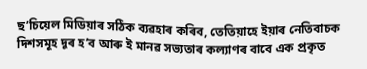ছ’চিয়েল মিডিয়াৰ সঠিক ব্যৱহাৰ কৰিব, তেতিয়াহে ইয়াৰ নেতিবাচক দিশসমূহ দূৰ হ’ব আৰু ই মানৱ সভ্যতাৰ কল্যাণৰ বাবে এক প্ৰকৃত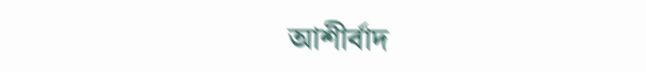আশীৰ্বাদ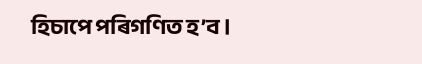হিচাপে পৰিগণিত হ’ব।